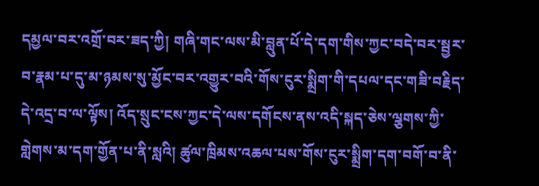དམྱལ་བར་འགྲོ་བར་ཟད་ཀྱི། གཞི་གང་ལས་མི་བླུན་པོ་དེ་དག་གིས་ཀྱང་བདེ་བར་སྦྱར་བ་རྣམ་པ་དུ་མ་ཉམས་སུ་མྱོང་བར་འགྱུར་བའི་གོས་ངུར་སྨྲིག་གི་དཔལ་དང་གཟི་བརྗིད་དེ་འདྲ་བ་ལ་ལྟོས། འོད་སྲུང་ངས་ཀྱང་དེ་ལས་དགོངས་ནས་འདི་སྐད་ཅེས་ལྕགས་ཀྱི་གླེགས་མ་དག་གྱོན་པ་ནི་སླའི། ཚུལ་ཁྲིམས་འཆལ་པས་གོས་ངུར་སྨྲིག་དག་བགོ་བ་ནི་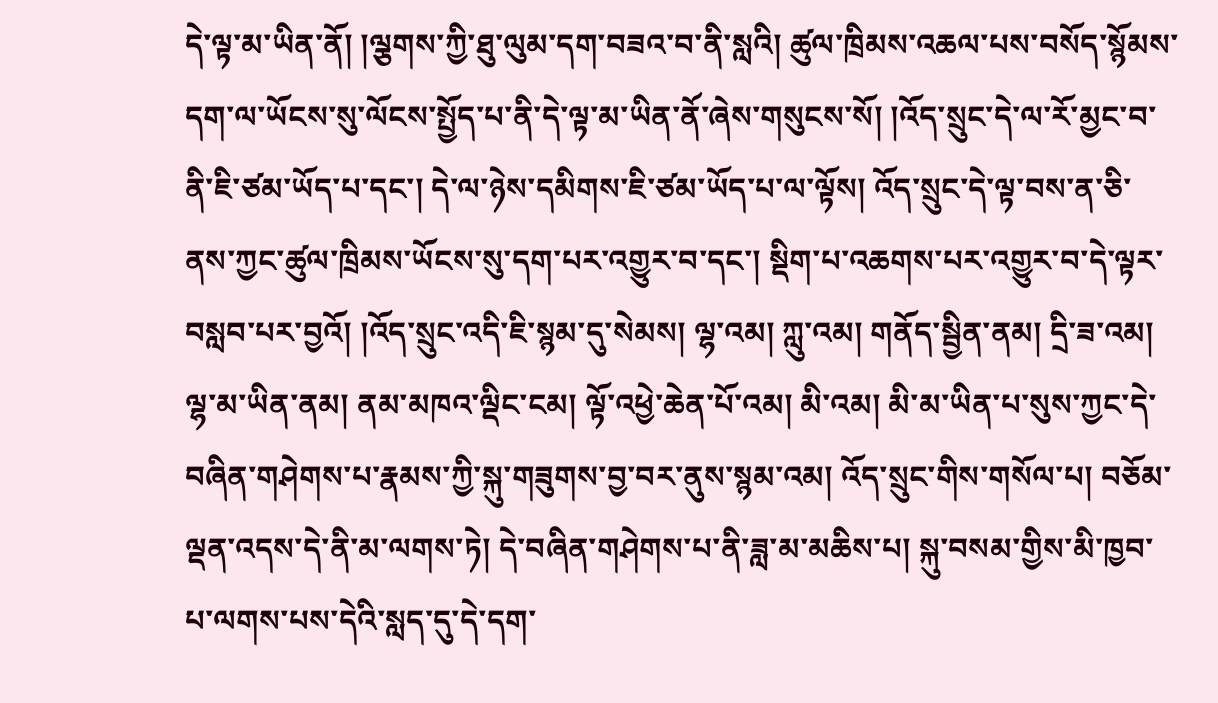དེ་ལྟ་མ་ཡིན་ནོ། །ལྕགས་ཀྱི་ཐུ་ལུམ་དག་བཟའ་བ་ནི་སླའི། ཚུལ་ཁྲིམས་འཆལ་པས་བསོད་སྙོམས་དག་ལ་ཡོངས་སུ་ལོངས་སྤྱོད་པ་ནི་དེ་ལྟ་མ་ཡིན་ནོ་ཞེས་གསུངས་སོ། །འོད་སྲུང་དེ་ལ་རོ་མྱང་བ་ནི་ཇི་ཙམ་ཡོད་པ་དང་། དེ་ལ་ཉེས་དམིགས་ཇི་ཙམ་ཡོད་པ་ལ་ལྟོས། འོད་སྲུང་དེ་ལྟ་བས་ན་ཅི་ནས་ཀྱང་ཚུལ་ཁྲིམས་ཡོངས་སུ་དག་པར་འགྱུར་བ་དང་། སྡིག་པ་འཆགས་པར་འགྱུར་བ་དེ་ལྟར་བསླབ་པར་བྱའོ། །འོད་སྲུང་འདི་ཇི་སྙམ་དུ་སེམས། ལྷ་འམ། ཀླུ་འམ། གནོད་སྦྱིན་ནམ། དྲི་ཟ་འམ། ལྷ་མ་ཡིན་ནམ། ནམ་མཁའ་ལྡིང་ངམ། ལྟོ་འཕྱེ་ཆེན་པོ་འམ། མི་འམ། མི་མ་ཡིན་པ་སུས་ཀྱང་དེ་བཞིན་གཤེགས་པ་རྣམས་ཀྱི་སྐུ་གཟུགས་བྱ་བར་ནུས་སྙམ་འམ། འོད་སྲུང་གིས་གསོལ་པ། བཅོམ་ལྡན་འདས་དེ་ནི་མ་ལགས་ཏེ། དེ་བཞིན་གཤེགས་པ་ནི་ཟླ་མ་མཆིས་པ། སྐུ་བསམ་གྱིས་མི་ཁྱབ་པ་ལགས་པས་དེའི་སླད་དུ་དེ་དག་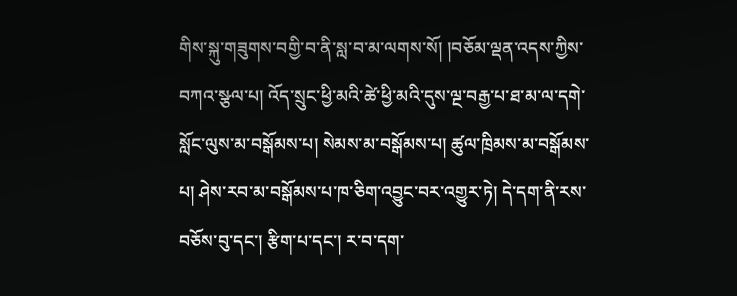གིས་སྐུ་གཟུགས་བགྱི་བ་ནི་སླ་བ་མ་ལགས་སོ། །བཅོམ་ལྡན་འདས་ཀྱིས་བཀའ་སྩལ་པ། འོད་སྲུང་ཕྱི་མའི་ཚེ་ཕྱི་མའི་དུས་ལྔ་བརྒྱ་པ་ཐ་མ་ལ་དགེ་སློང་ལུས་མ་བསྒོམས་པ། སེམས་མ་བསྒོམས་པ། ཚུལ་ཁྲིམས་མ་བསྒོམས་པ། ཤེས་རབ་མ་བསྒོམས་པ་ཁ་ཅིག་འབྱུང་བར་འགྱུར་ཏེ། དེ་དག་ནི་རས་བཅོས་བུ་དང་། རྩིག་པ་དང་། ར་བ་དག་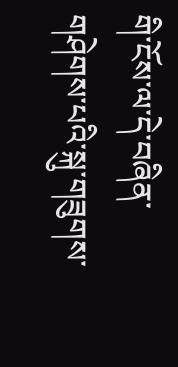གི་ངོས་ལ་དེ་བཞིན་གཤེགས་པའི་སྐུ་གཟུགས་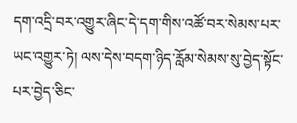དག་འདྲི་བར་འགྱུར་ཞིང་དེ་དག་གིས་འཚོ་བར་སེམས་པར་ཡང་འགྱུར་ཏེ། ལས་དེས་བདག་ཉིད་རློམ་སེམས་སུ་བྱེད་སྟོང་པར་བྱེད་ཅིང་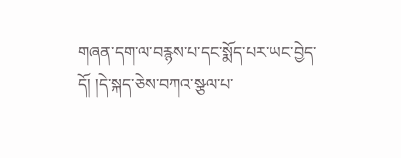གཞན་དག་ལ་བརྙས་པ་དང་སྨོད་པར་ཡང་བྱེད་དོ། །དེ་སྐད་ཅེས་བཀའ་སྩལ་པ་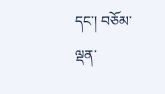དང་། བཅོམ་ལྡན་